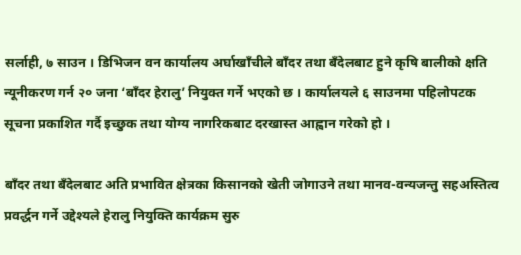सर्लाही, ७ साउन । डिभिजन वन कार्यालय अर्घाखाँचीले बाँदर तथा बँदेलबाट हुने कृषि बालीको क्षति न्यूनीकरण गर्न २० जना ‘बाँदर हेरालु’ नियुक्त गर्ने भएको छ । कार्यालयले ६ साउनमा पहिलोपटक सूचना प्रकाशित गर्दै इच्छुक तथा योग्य नागरिकबाट दरखास्त आह्वान गरेको हो ।

बाँदर तथा बँदेलबाट अति प्रभावित क्षेत्रका किसानको खेती जोगाउने तथा मानव-वन्यजन्तु सहअस्तित्व प्रवर्द्धन गर्ने उद्देश्यले हेरालु नियुक्ति कार्यक्रम सुरु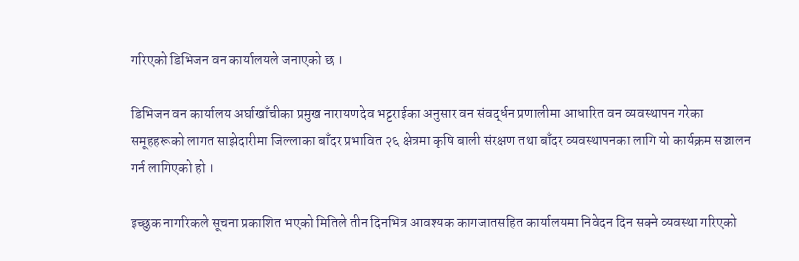गरिएको डिभिजन वन कार्यालयले जनाएको छ ।

डिभिजन वन कार्यालय अर्घाखाँचीका प्रमुख नारायणदेव भट्टराईका अनुसार वन संवर्द्धन प्रणालीमा आधारित वन व्यवस्थापन गरेका समूहहरूको लागत साझेदारीमा जिल्लाका बाँदर प्रभावित २६ क्षेत्रमा कृषि बाली संरक्षण तथा बाँदर व्यवस्थापनका लागि यो कार्यक्रम सञ्चालन गर्न लागिएको हो ।

इच्छुक नागरिकले सूचना प्रकाशित भएको मितिले तीन दिनभित्र आवश्यक कागजातसहित कार्यालयमा निवेदन दिन सक्ने व्यवस्था गरिएको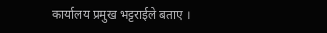कार्यालय प्रमुख भट्टराईले बताए ।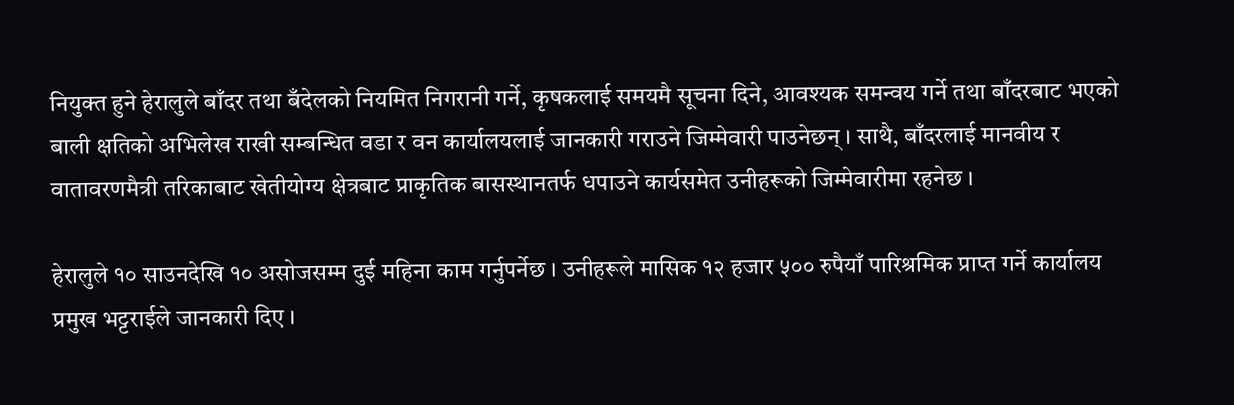नियुक्त हुने हेरालुले बाँदर तथा बँदेलको नियमित निगरानी गर्ने, कृषकलाई समयमै सूचना दिने, आवश्यक समन्वय गर्ने तथा बाँदरबाट भएको बाली क्षतिको अभिलेख राखी सम्बन्धित वडा र वन कार्यालयलाई जानकारी गराउने जिम्मेवारी पाउनेछन् । साथै, बाँदरलाई मानवीय र वातावरणमैत्री तरिकाबाट खेतीयोग्य क्षेत्रबाट प्राकृतिक बासस्थानतर्फ धपाउने कार्यसमेत उनीहरूको जिम्मेवारीमा रहनेछ ।

हेरालुले १० साउनदेखि १० असोजसम्म दुई महिना काम गर्नुपर्नेछ । उनीहरूले मासिक १२ हजार ५०० रुपैयाँ पारिश्रमिक प्राप्त गर्ने कार्यालय प्रमुख भट्टराईले जानकारी दिए ।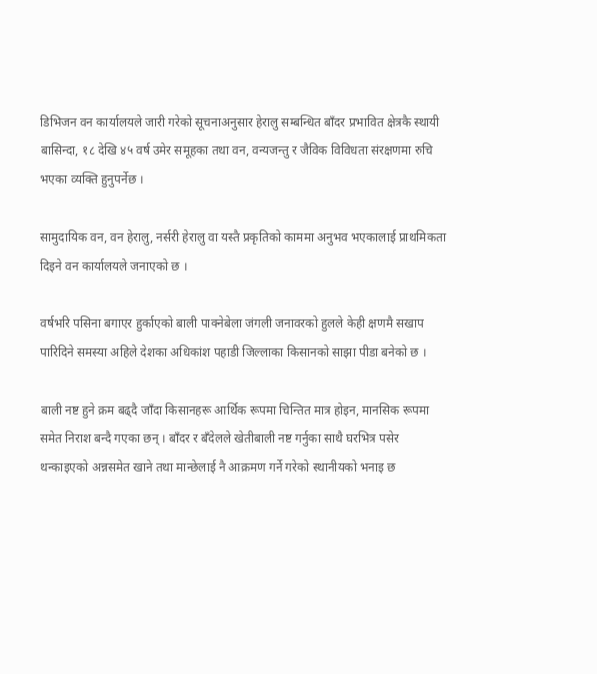डिभिजन वन कार्यालयले जारी गरेको सूचनाअनुसार हेरालु सम्बन्धित बाँदर प्रभावित क्षेत्रकै स्थायी बासिन्दा, १८ देखि ४५ वर्ष उमेर समूहका तथा वन, वन्यजन्तु र जैविक विविधता संरक्षणमा रुचि भएका व्यक्ति हुनुपर्नेछ ।

सामुदायिक वन, वन हेरालु, नर्सरी हेरालु वा यस्तै प्रकृतिको काममा अनुभव भएकालाई प्राथमिकता दिइने वन कार्यालयले जनाएको छ ।

वर्षभरि पसिना बगाएर हुर्काएको बाली पाक्नेबेला जंगली जनावरको हुलले केही क्षणमै सखाप पारिदिने समस्या अहिले देशका अधिकांश पहाडी जिल्लाका किसानको साझा पीडा बनेको छ ।

बाली नष्ट हुने क्रम बढ्दै जाँदा किसानहरू आर्थिक रूपमा चिन्तित मात्र होइन, मानसिक रूपमा समेत निराश बन्दै गएका छन् । बाँदर र बँदेलले खेतीबाली नष्ट गर्नुका साथै घरभित्र पसेर थन्काइएको अन्नसमेत खाने तथा मान्छेलाई नै आक्रमण गर्ने गरेको स्थानीयको भनाइ छ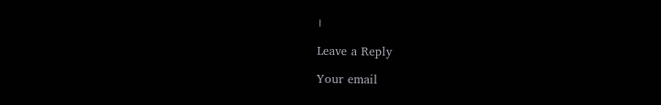।

Leave a Reply

Your email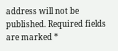address will not be published. Required fields are marked *